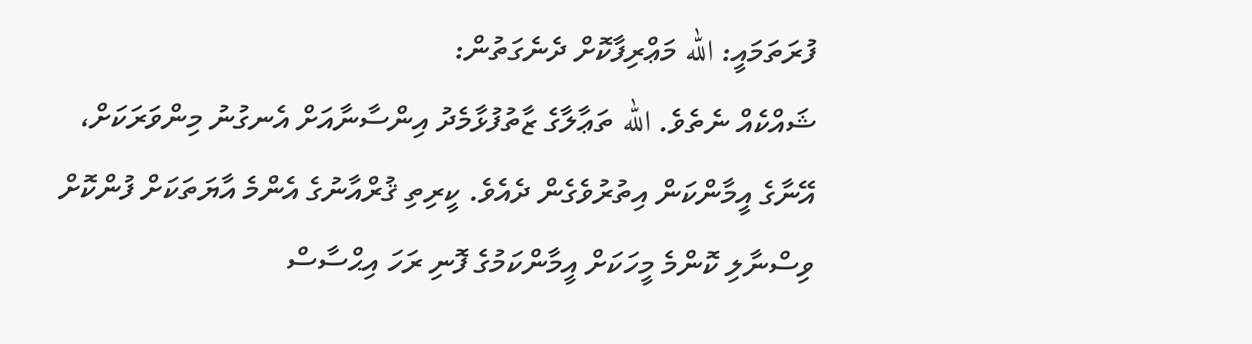ފުރަތަމައީ: الله މަޢްރިފާކޮށް ދެނެގަތުން:
ޝައްކެއް ނެތެވެ. الله ތަޢާލާގެ ޒާތުފުޅާމެދު އިންސާނާއަށް އެނގުނު މިންވަރަކަށް، އޭނާގެ އީމާންކަން އިތުރުވެގެން ދެއެވެ. ކީރިތި ޤުރްއާނުގެ އެންމެ އާޔަތަކަށް ފުންކޮށް ވިސްނާލި ކޮންމެ މީހަކަށް އީމާންކަމުގެ ފޮނި ރަހަ އިޙްސާސް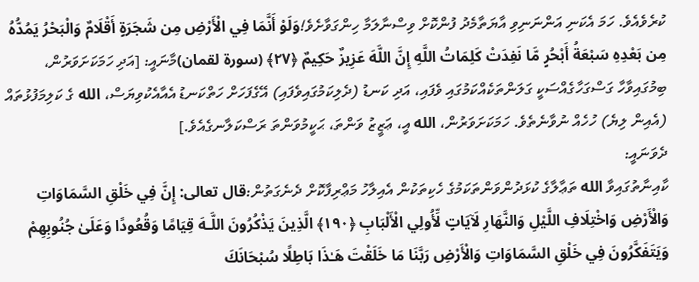ކުރެވެއެވެ. ހަމަ އެކަނި އަންނަނިވި އާޔަތާމެދު ފުންކޮށް ވިސްނާލަމާ ހިންގަވާށެވެ!وَلَوْ أَنَّمَا فِي الْأَرْضِ مِن شَجَرَةٍ أَقْلَامٌ وَالْبَحْرُ يَمُدُّهُ مِن بَعْدِهِ سَبْعَةُ أَبْحُرٍ مَّا نَفِدَتْ كَلِمَاتُ اللَّهِ إِنَّ اللَّهَ عَزِيزٌ حَكِيمٌ ﴿٢٧﴾ (سورة لقمان)މާނައީ: [އަދި ހަމަކަށަވަރުން، ބިމުގައިވާހާ ގަސްގަހާގެއްސަކީ ގަލަންތަކެއްކަމުގައި ވެފައި، އަދި ކަނޑު (ދެލިކަމުގައިވެފައި) އޭގެފަހަށް ހަތްކަނޑު އެއާއެކުވިޔަސް، الله ގެ ކަލިމަފުޅުތައް (އެއިން ލިޔެ) ހުހެއް ނުވާނެތެވެ. ހަމަކަށަވަރުން، الله އީ، ޢަޒީޒު ވަންތަ، ޙަކީމުވަންތަ ރަސްކަލާނގެއެވެ.]
ދެވަނައީ:
ކާއިނާތުގައިވާ الله ތަޢާލާގެ ކުޅަދުންވަންތަކަމުގެ ހެކިތަކުން އެއިލާހު މަޢްރިފާކޮށް ދެނެގަތުން:قال تعالى: إِنَّ فِي خَلْقِ السَّمَاوَاتِ وَالْأَرْضِ وَاخْتِلَافِ اللَّيْلِ وَالنَّهَارِ لَآيَاتٍ لِّأُولِي الْأَلْبَابِ ﴿١٩٠﴾ الَّذِينَ يَذْكُرُونَ اللَّـهَ قِيَامًا وَقُعُودًا وَعَلَىٰ جُنُوبِهِمْ وَيَتَفَكَّرُونَ فِي خَلْقِ السَّمَاوَاتِ وَالْأَرْضِ رَبَّنَا مَا خَلَقْتَ هَـٰذَا بَاطِلًا سُبْحَانَكَ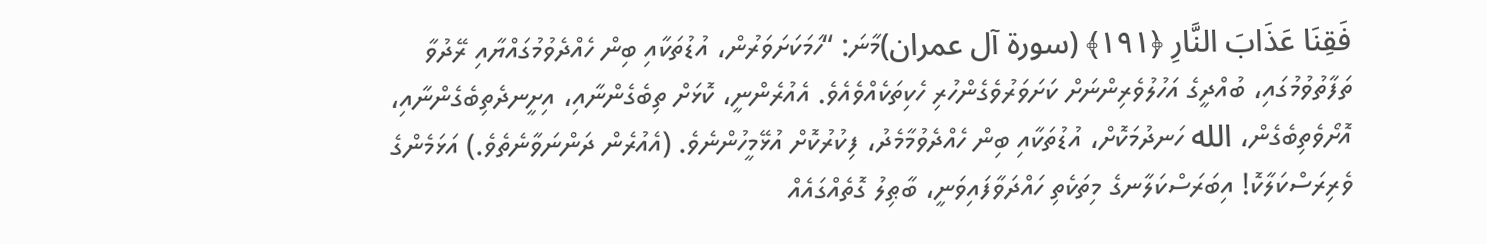فَقِنَا عَذَابَ النَّارِ ﴿١٩١﴾ (سورة آل عمران)މާނަ: “ހަމަކަށަވަރުން، އުޑުތަކާއި ބިން ހެއްދެވުމުގައްޔާއި ރޭދުވާ ތަފާތުވުމުގައި، ބުއްދީގެ އަހުލުވެރިންނަށް ކަށަވަރުވެގެންހުރި ހެކިތަކެއްވެއެވެ. އެއުރެންނީ، ކޮޅަށް ތިބެގެންނާއި، އިށީނދެތިބެގެންނާއި، އޮށޯވެތިބެގެން، الله ހަނދުމަކޮށް، އުޑުތަކާއި ބިން ހެއްދެވުމާމެދު، ފިކުރުކޮށް އުޅޭމީހުންނެވެ. (އެއުރެން ދަންނަވާނެތެވެ.) އަޅަމެންގެ ވެރިރަސްކަލާކޮ! އިބަރަސްކަލާނގެ މިތަކެތި ހައްދަވާފައިވަނީ، ބާޠިލު ގޮތެއްގައެއް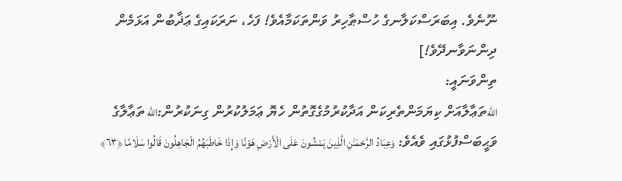ނޫނެވެ. އިބަރަސްކަލާނގެ ހުސްޠާހިރު ވަންތަކަމާއެވެ! ފަހެ، ނަރަކައިގެ ޢަޛާބުން އަޅަމެން ދިންނަވާނދޭވެ!]
ތިންވަނައީ:
اللهތަޢާލާއަށް ކިޔަމަންތެރިކަން އަދާކުރުމުގެގޮތުން ހެޔޮ ޢަމަލުކުރުން ގިނަކުރުން:الله ތަޢާލާގެ ވަޙީބަސްފުޅުގައި ވެއެވެ: وَعِبَادُ الرَّحْمَـٰنِ الَّذِينَ يَمْشُونَ عَلَى الْأَرْضِ هَوْنًا وَإِذَا خَاطَبَهُمُ الْجَاهِلُونَ قَالُوا سَلَامًا ﴿٦٣﴾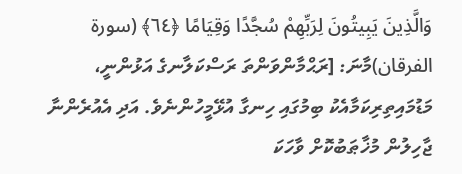وَالَّذِينَ يَبِيتُونَ لِرَبِّهِمْ سُجَّدًا وَقِيَامًا ﴿٦٤﴾ (سورة الفرقان)މާނަ: [ރަޙްމާންވަންތަ ރަސްކަލާނގެ އަޅުންނީ، މަޑުމައިތިރިކަމާއެކު ބިމުގައި ހިނގާ އުޅޭމީހުންނެވެ. އަދި އެއުރެންނާ ޖާހިލުން މުޚާޠަބުކޮށް ވާހަކަ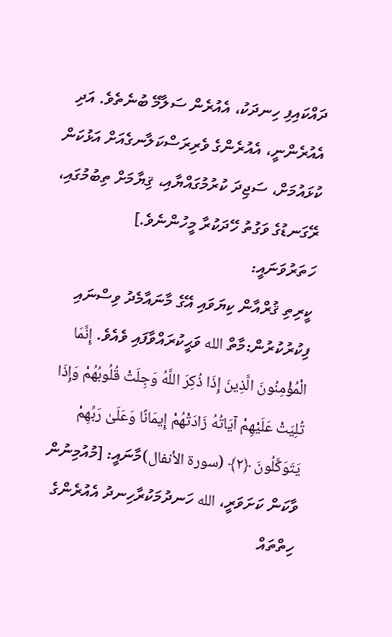ދައްކައިފި ހިނދަކު، އެއުރެން ސަލާމޭ ބުނެތެވެ. އަދި އެއުރެންނީ، އެއުރެންގެ ވެރިރަސްކަލާނގެއަށް އަޅުކަން ކުޅައުމަށް، ސަޖިދަ ކުރުމުގައްޔާއި، ޤިޔާމަށް ތިބުމުގައި، ރޭގަނޑުގެ ވަގުތު ހޭދަކުރާ މީހުންނެވެ.]
ހަތަރުވަނައީ:
ކީރިތި ޤުރްއާން ކިޔަވައި އޭގެ މާނައާމެދު ވިސްނައި ފިކުރުކުރުން:މާތް الله ވަޙީކުރައްވާފައި ވެއެވެ. إِنَّمَا الْمُؤْمِنُونَ الَّذِينَ إِذَا ذُكِرَ اللَّهُ وَجِلَتْ قُلُوبُهُمْ وَإِذَا تُلِيَتْ عَلَيْهِمْ آيَاتُهُ زَادَتْهُمْ إِيمَانًا وَعَلَىٰ رَبِّهِمْ يَتَوَكَّلُونَ ﴿٢﴾ (سورة الأنفال)މާނައީ: [މުއުމިނުން ވާކަން ކަށަވަރީ، الله ހަނދުމަކުރާހިނދު އެއުރެންގެ ހިތްތައް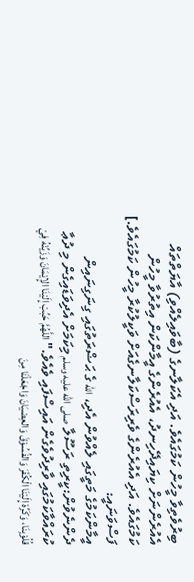ބިރުވެތިވާ މީހުން ކަމުގައެވެ. އަދި އެކަލާނގެ (ބާވައިލެއްވި) އާޔަތްތައް އެއުރެންނަށް ކިޔައިދޭހިނދު، އެއުރެންގެ އީމާންކަން އިތުރުވާ މީހުން ކަމުގައެވެ. އަދި އެއުރެންގެ ވެރިރަސްކަލާނގެއަށް ވަކީލުކުރާ މީހުން ކަމުގައެވެ.]
ފަސްވަނައީ:
އީމާންކަމުގެ މަތީގައި ލެއްވުން އެދި، الله ގެ ޙަޟްރަތުގައި ގިނަގިނައިން ދެންނެވުން:ކީރިތި ރަސޫލާ صلى الله عليه وسلم މިކަމަށް އެދިވަޑައިގެން މި ދުޢާ ކުރައްވާކަމުގައި ވާރިދުވެގެން އައިސްފައި ވެއެވެ."اللَّهُمَّ حَبِّبْ إِلَيْنَا الإِيْمَانَ وَزَيِّنْهُ فِيْ قُلُوْبِنَا، وَكَرِّهْ إِلَيْنَا الْكُفْرَ وَالفُسُوْقَ وَالعِصْيَانَ وَاجْعَلْنَا مِنَ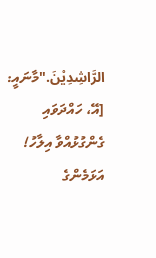الرَّاشِدِيْنَ."މާނައީ: [އޭ، ހައްދަވައި ގެންގުޅުއްވާ އިލާހު! އަޅަމެންގެ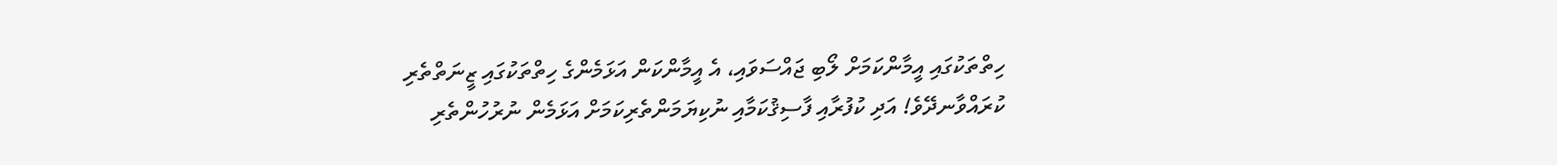ހިތްތަކުގައި އީމާންކަމަށް ލޯބި ޖައްސަވައި، އެ އީމާންކަން އަޅަމެންގެ ހިތްތަކުގައި ޒީނަތްތެރި ކުރައްވާނދޭވެ! އަދި ކުފުރާއި ފާސިޤުކަމާއި ނުކިޔަމަންތެރިކަމަށް އަޅަމެން ނުރުހުންތެރި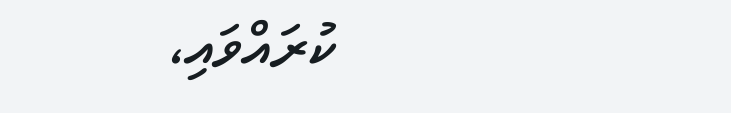ކުރައްވައި،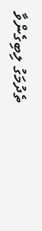ތެދުމަގު ލިބިގެންވާ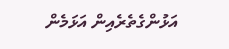އަޅުންގެތެރެއިން އަޅަމެން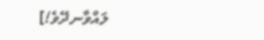ލައްވާނދޭވެ!]